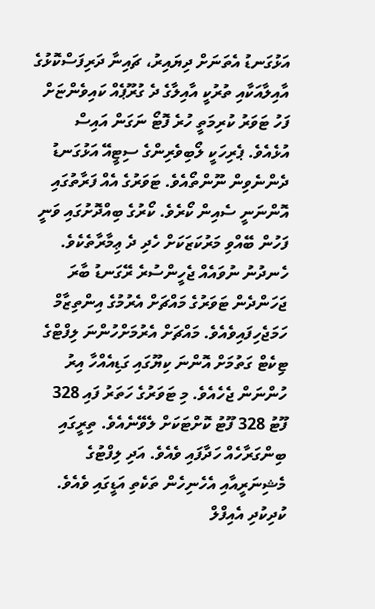އަޅުގަނޑު އެތަނަށް ދިޔައިރު، ޗައިނާ ދަރިފަސްކޮޅުގެ އާއިލާއަކާއި ތުރުކީ އާއިލާގެ ދެ ގުރޫޕެއް ކައިވެންޏަށް ފަހު ޓަވަރު ކުރިމަތީ ހުރެ ފޮޓޯ ނަގަން އައިސް އުޅެއެވެ. ޕެރިހަކީ ލޯބިވެރިންގެ ސިޓީއޭ އަޅުގަނޑު ދެންނެވިން ނޫންތޯއެވެ. ޓަވަރުގެ އެއް ފަރާތުގައި އޮންނަނީ ސެއިން ކޯރެވެ. ކޯރުގެ ބިއްދޮށުގައި ވަނީ ފަހުން ބޭއްވި މަރުކަޒަކަށް ހެދި ދެ ޢިމާރާތެކެވެ. ހެނދުނު ނުވައެއް ޖެހީންސުރެ ރޭގަނޑު ބާރަ ޖަހަންދެން ޓަވަރުގެ މައްޗަށް އެރުމުގެ އިންތިޒާމް ހަމަޖެހިފައިވެއެވެ. މައްޗަށް އެރުމަށްހުންނަ ލިފްޓްގެ ޓިކެޓް ގަތުމަށް އޮންނަ ކިޔޫގައި ގަޑިއެއްހާ އިރު ހުންނަން ޖެހެއެވެ. މި ޓަވަރުގެ ހަތަރު ފައި 328 ފޫޓު 328 ފޫޓު ކޮށްޓަކަށް ލެވޭނެއެވެ. ތިރީގައި ބިންގަރާހެއް ހަދާފައި ވެއެވެ. އަދި ލިފްޓުގެ މެޝިނަރީއާއި އެހެނިހެން ތަކެތި އަޑީގައި ވެއެވެ. ކުދިކުދި އެއިފްލް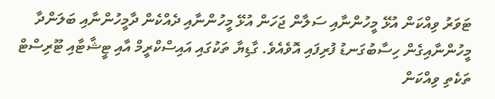ޓަވަރު ވިއްކަން އުޅޭ މީހުންނާއި ސަލާން ޖަހަން އުޅޭ މީހުންނާއި ދެއްކެން ދާމީހުންނާއި ބަލަންދާ މީހުންނާއިގެން ހިސާބުގަނޑު ފުރިފައި އޮވެއެވެ. ގާޑިޔާ ތަކުގައި އައިސްކްރީމް އާއި ޓީޝާޓާއި ޓޫރިސްޓް ތަކެތި ވިއްކަން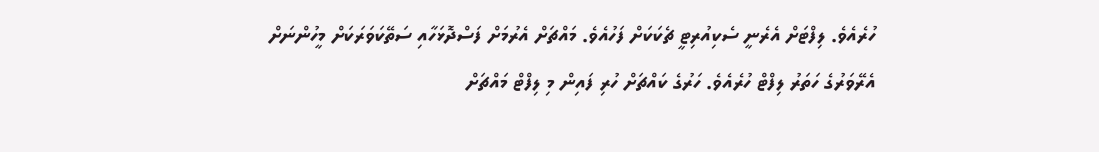ހުރެއެވެ. ލިފްޓަށް އެރެނީ ސެކިއުރިޓީ ޗެކަކަށް ފަހުއެވެ. މައްޗަށް އެރުމަށް ފަސްދޮޅަހާއި ސަތޭކަވަރަކަށް މީހުންނަށް އެރޭވަރުގެ ހަތަރު ލިފްޓް ހުރެއެވެ. ހަރުގެ ކައްޗަށް ހުރި ފައިން މި ލިފްޓް މައްޗަށް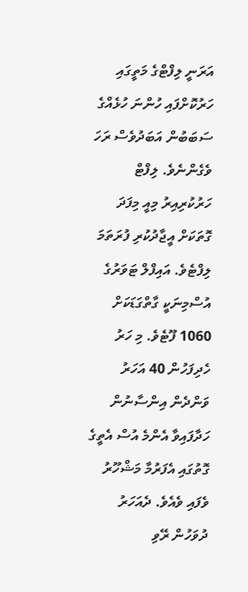އަރަނީ ލިފްޓްގެ މަތީގައި ހަރުކޮށްފައި ހުންނަ ހުޅެއްގެ ސަބަބުން އަބަދުވެސް ރަހަ ވެގެންނެވެ. ލިފްޓް ހަރުކުރިއިރު މިއީ މިފަދަ ގޮތަކަށް އީޖާދުކުރި ފުރަތަމަ ލިފްޓެވެ. އައިފްލް ޓަވަރުގެ އުސްމިނަކީ ގާތްގަޑަކަށް 1060 ފޫޓެވެ. މި ހަރު ހެދިފަހުން 40 އަހަރު ވަންދެން އިންސާނުން ހަދާފައިވާ އެންމެ އުސް އެތީގެ ގޮތުގައި އެފަރުމާ މަޝްހޫރު ވެފައި ވެއެވެ. ދެއަހަރު ދުވަހުން ރޭވި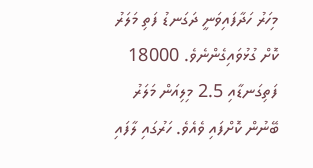މިހަރު ހަދާފައިވަނީ ދަގަނޑު ފަތި މަލަރު ކޮށް ގުޅުވައިގެންނެވެ. 18000 ފަތިގަނޑާއި 2.5 މިލިއަން މަލަރު ބޭނުން ކޮށްފައި ވެއެވެ. ހަރުގައި ލާފައި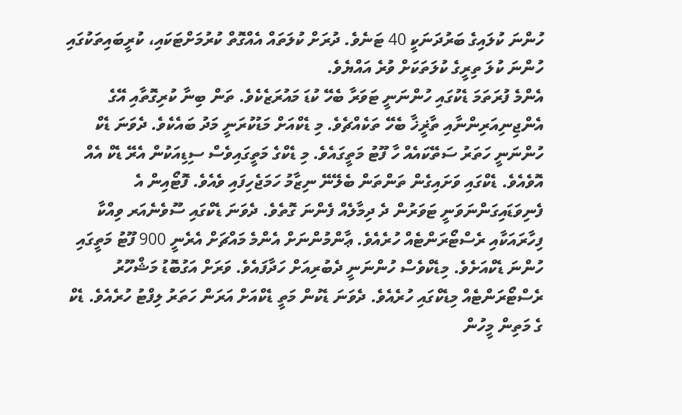ހުންނަ ކުލައިގެ ބަރުދަނަކީ 40 ޓަނެވެ. ދުރަށް ކުލަތައް އެއްގޮތް ކުރުމަށްޓަކައި، ކުރީބައިތަކުގައި ހުންނަ ކުލަ ތިރީގެ ކުލަތަކަށް ވުރެ އައްޔެވެ.
އެންމެ ފުރަތަމަ ޑެކުގައި ހުންނަނީ ޓަވަރާ ބެހޭ ކުޑަ މައުރަޒެކެވެ. ތަން ބިނާ ކުރިގޮތާއި އޭގެ އެންޖިނިއަރިންނާއި ތާޜީޚާ ބެހޭ ތަކެއްޗެވެ. މި ޑެކްއަށް މަޑުކުރަނީ މަދު ބައެކެވެ. ދެވަނަ ޑެކް ހުންނަނީ ހަތަރު ސަތޭކައެއް ހާ ފޫޓު މަތީގައެވެ. މި ޑެކްގެ މަތީގައިވެސް ސިޑިއަކުން އެރޭ ޑެކް އެއް އޮވެއެވެ. ޑެކްގައި ވަށައިގެން ތަންތަން ބެލޭނޭ ނިޒާމު ހަމަޖެހިފައި ވެއެވެ. ފޮޓޯއިން އެ ފެނިވަޑައިގަންނަވަނީ ޓަވަރުން ދެ ދިމާލެއް ފެންނަ ގޮތެވެ. ދެވަނަ ޑެކްގައި ސޫވެނެއަރ ވިއްކާ ފިހާރައަކާއި ރެސްޓޯރަންޓެއް ހުރެއެވެ. ޢާންމުންނަށް އެންމެ މައްޗަށް އެރެނީ 900 ފޫޓު މަތީގައި ހުންނަ ޑެކްއަށެވެ. މިޑެކްވެސް ހުންނަނީ ދެބުރިއަށް ހަދާފައެވެ. ވަރަށް އަގުބޮޑު މަޝްހޫރު ރެސްޓޯރަންޓެއް މިޑެކްގައި ހުރެއެވެ. ދެވަނަ ޑެކުން މަތީ ޑެކްއަށް އަރަން ހަތަރު ލިފްޓު ހުރެއެވެ. ޑެކް ގެ މަތިން މީހުން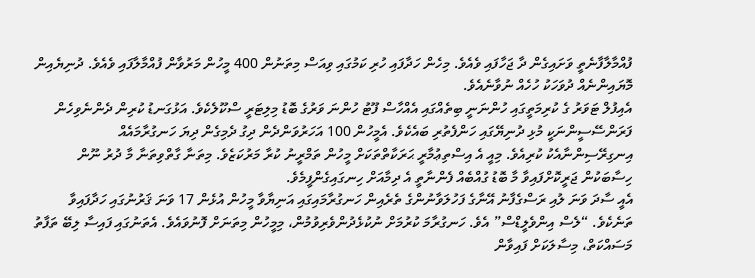ފުއްމާލާފާނެތީ ވަށައިގެން ދާ ޖަހާފައި ވެއެވެ. މިހެން ހަދާފައި ހުރި ކަމުގައި ވިއަސް މިތަނުން 400 މީހުން މަރުވާން ފުއްމާލާފައި ވެއެވެ. ދުނިޔެއިން މޮޔައިންނެއް ދުވަހަކު ހުހެއް ނުވާނެއެވެ.
އެއިފުލް ޓަވަރު ގެ ކުރިމަތީގައި ހުންނަނީ ބިތެއްގައި އެއްހާސް ފޫޓު ހުންނަ ވަރުގެ ބޮޑު މިލިޓަރީ ސްކޫލެކެވެ. އަޅުގަނޑު ކުރިން ދެންނެވިހެން ފަރަންސޭސީންނަކީ މުޅި ދުނިޔޭގައި ހަންފެތުރި ބައެކެވެ. އެމީހުން 100 އަހަރުވަންދެން ދިގު ދެމިގެން ދިޔަ ހަނގުރާމައެއް އިނގިރޭސިންނާއެކު ކުރިއެވެ. މިއީ އެ އިސްތިޢުމާރީ ޙަރަކާތްތަކަށް މީހުން ތަމްރީނު ކުރާ މަރުކަޒެވެ. މިތަނާ ގާތްވިތަނާ މާ ދުރު ނޫން ހިސާބަކުން ޖަރީކޮށްފައިވާ މާ ބޮޑު ގުއްބެއް ފެންނާތީ އެ ދިމާއަށް ހިނގައިގެންފީމެވެ.
އެއީ ސާދަ ވަނަ ލުއި ރަސްގެފާނު އޭނާގެ ފަހުލަވާނުންގެ ތެރެއިން ހަނގުރާމައިގައި އަނިޔާވާ މީހުން އުޅެން 17 ވަނަ ޤަރުނުގައި ހަދާފައިވާ ތަނެކެވެ. “ލެސް އިންވެލީޑްސް” އެވެ. ހަނގުރާމަ ކުރުމަށް ނުކުޅެދުންވެރިވުމުން، މިމީހުން މިތަނަށް ފޮނުވައެވެ. އެތަނުގައި ފައިސާ ލިބޭ ތަފާތު މަސައްކަތް، މިސާލަކަށް ފައިވާން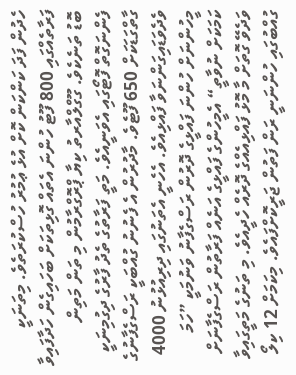ހެދުން ފަދަ ކަންކަން ކޮށް އުޅެ ޢުމުރު ހުސްކުރަތެވެ. މިތަނަކީ ފަރާތެއްގައި 800 ފޫޓު ހުންނަ އެތައް ގޮޅިތަކަށް ބަހައިގެން ހަދާފައިވާ ބޮޑު ތަނެކެވެ. ގޫގްލްއާރތު ކިޔާ ޕްރޮގްރާމުން މި ތަން މަތިން ފެންނަގޮތް ފޮޓޯގައި އެވަނީއެވެ. މަތީ ފަރާތުގެ ތެދު ފާރުގެ ދިގުމިނަކީ ގާތްގަޑަކަށް 650 ފޫޓެވެ. މާދުރުން އެ ފެނުނު ގުއްބަކީ ރަސްގެފާނުގެ ވެދެވަޑައިގަންނަވާ ފައްޅިއެވެ. އެހެނީ އެތަނުގައި ދިރިއުޅުނު 4000 މީހުންނަށް ހުންނަ ފައްޅީގެ ދޮރުން ރަސްގެފާނު ވަނުމަކީ ”ހަމަ ކަމަކަށް ނުވާތީ“ އެމީހުންގެ ފައްޅީގެ އަނެއް ފަރާތުން ރަސްގެފާނަށް ވަދެވޭ ގޮތަށް މާ މޮޅު ފައްޅިއެއްގެ ދޮރެއް ހެދީއެވެ. މި ތަނުގެ މަތީގައިވާ ގުއްބުގައި ހުންނަނީ ރަން ފަތުން ޖަރީކޮށްފައެވެ. މިކަމަށް 12 ކިލޯ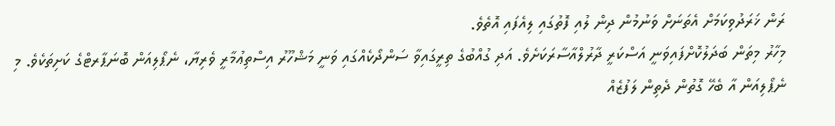ރަން ޚަރަދުވިކަމަށް އެތަނަށް ވަނުމުން ދިން ލުއި ފޮތުގައި ލިއެފައި އޮތެވެ.
މިހާރު މިތަން ބަދަލުކޮށްފައިވަނީ އަސްކަރީ ދާރުލްއާސާރަކަށެވެ. އަދި ގުއްބުގެ ތިރީގައިވާ ސަންދޯކެއްގައި ވަނީ މަޝްހޫރު އިސްތިޢުމާރީ ވެރިޔާ، ނެޕޯލިއަން ބޮނަޕާރޓްގެ ކަށިތަކެވެ. މި ނެޕޯލިއަން އާ ބެހޭ ގޮތުން ދެތިން ލަފުޒެއް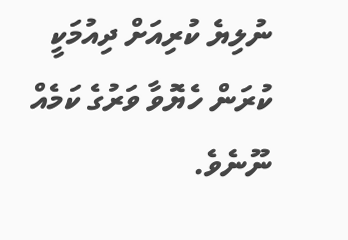ނުލިޔެ ކުރިއަށް ދިއުމަކީ ކުރަން ހެޔޮވާ ވަރުގެ ކަމެއް ނޫނެވެ.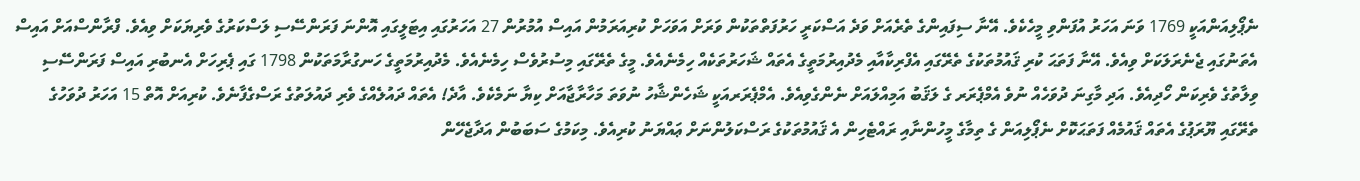ނެޕޯލިއަންއަކީ 1769 ވަނަ އަހަރު އުފަންވި މީހެކެވެ. އޭނާ ސިފައިންގެ ތެރެއަށް ވަދެ އަސްކަރީ ހަރުފަތްތަކުން ވަރަށް އަވަހަށް ކުރިއަރަމުން އައިސް އުމުރުން 27 އަހަރުގައި އިޓަލީގައި އޮންނަ ފަރަންސޭސި ލަސްކަރުގެ ވެރިޔަކަށް ވިއެވެ. ފްރާންސްއަށް އައިސް އެތަނުގައި ޖެނެރަލަކަށް ވިއެވެ. އޭނާ ފަތަޙަ ކުރި ޤައުމުތަކުގެ ތެރޭގައި އެފްރިކާއާއި މެދުއިރުމަތީގެ އެތައް ޝަހަރުތަކެއް ހިމެނެއެވެ. މީގެ ތެރޭގައި މިސުރުވެސް ހިމެނެއެވެ. މެދުއިރުމަތީގެ ހަނގުރާމަތަކުން 1798 ގައި ޕެރިހަށް އެނބުރި އައިސް ފަރަންސޭސި ވިލާތުގެ ވެރިކަން ހޯދިއެވެ. އަދި މާގިނަ ދުވަހެއް ނުވެ އެމްޕެރަރ ގެ ލަޤަބު އަމިއްލައަށް ނެންގެވިއެވެ. އެމްޕެރަރއަކީ ޝަހެންޝާހު ނުވަތަ މަހާރާޖާއަށް ކިޔާ ނަމެކެވެ. އާދެ! އެތައް ދައުލެއްގެ ވެރި ދައުލަތުގެ ރަސްގެފާނެވެ. ކުރިއަށް އޮތް 15 އަހަރު ދުވަހުގެ ތެރޭގައި ޔޫރަޕުގެ އެތައް ޤައުމެއް ފަތަޙަކޮށް ނެޕޯލިއަން ގެ ތިމާގެ މީހުންނާއި ރައްޓެހިން އެ ޤައުމުތަކުގެ ރަސްކަލުންނަށް ޢައްޔަނު ކުރިއެވެ. މިކަމުގެ ސަބަބުން އަދާޖެހޭން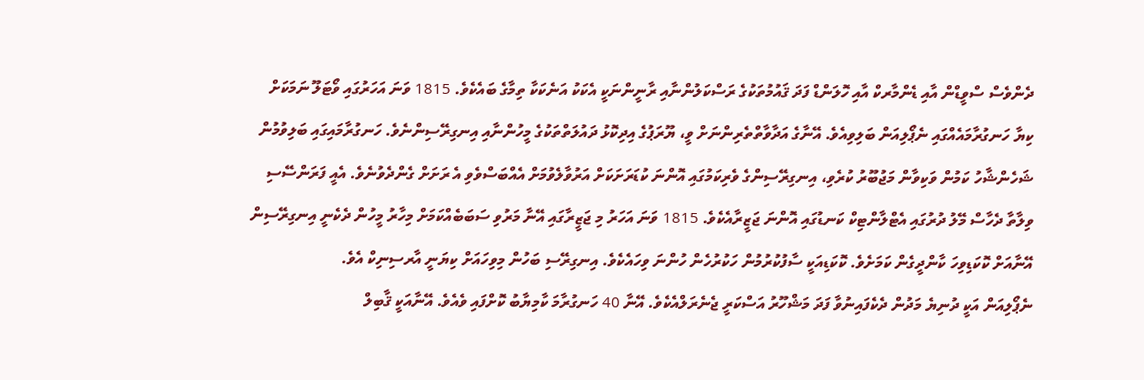ދެންވެސް ސްވީޑްން އާއި ޑެންމާރކް އާއި ހޮލަންޑް ފަދަ ޤައުމުތަކުގެ ރަސްކަލުންނާއި ރާނީންނަކީ އެކަކު އަނެކަކާ ތިމާގެ ބައެކެވެ. 1815 ވަނަ އަހަރުގައި ވޯޓަލޫ ނަމަކަށް ކިޔާ ހަނގުރާމައެއްގައި ނެޕޯލިއަން ބަލިވިއެވެ. އޭނާގެ އަދާވާތްތެރިންނަށް ވީ، ޔޫރަޕުގެ އިދިކޮޅު ދައުލަތްތަކުގެ މީހުންނާއި އިނގިރޭސިންނެވެ. ހަނގުރާމައިގައި ބަލިވުމުން ޝަހެންޝާހު ކަމުން ވަކިވާން މަޖުބޫރު ކުރެވި، އިނގިރޭސިންގެ ވެރިކަމުގައި އޮންނަ ކުޑަރަށަކަށް އަރުވާލެވުމަށް އެއްބަސްވެވި އެ ރަށަށް ގެންދެވުނެވެ. އެއީ ފަރަންސޭސި ވިލާތާ ދެހާސް މޭލު ދުރުގައި އެޓްލާންޓިކް ކަނޑުގައި އޮންނަ ޖަޒީރާއެކެވެ. 1815 ވަނަ އަހަރު މި ޖަޒީރާގައި އޭނާ މަރުވި ސަބަބެއްކަމަށް މިހާރު މީހުން ދެކެނީ އިނގިރޭސިން އޭނާއަށް ކޮކަޑިވިހަ ކާންދީގެން ކަމަށެވެ. ކޮކަޑިއަކީ ސާފުކުރުމުން ހަކުރުހެން ހުންނަ ވިހައެކެވެ. އިނގިރޭސި ބަހުން މިވިހައަށް ކިޔަނީ އާރސިނިކް އެވެ.
ނެޕޯލިއަން އަކީ ދުނިޔެ މަދުން ދެކެފައިނުވާ ފަދަ މަޝްހޫރު އަސްކަރީ ޖެނެރަލްއެކެވެ. އޭނާ 40 ހަނގުރާމަ ކާމިޔާބު ކޮށްފައި ވެއެވެ. އޭނާއަކީ ޤާބިލް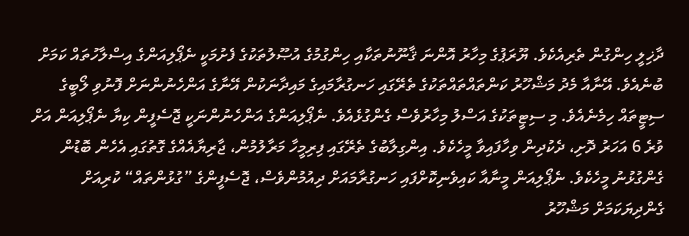ދާޚިލީ ހިންގުން ތެރިއެކެވެ. ޔޫރަޕުގެ މިހާރު އޮންނަ ޤާނޫނުތަކާއި ހިންގުމުގެ އުޞޫލުތަކުގެ ފެށުމަކީ ނެޕޯލިއަންގެ އިސްލާހުތައް ކަމަށް ބުނެއެވެ. އޭނާއާ މެދު މަޝްހޫރު ކަންތައްތައްތަކުގެ ތެރޭގައި ހަނގުރާމައިގެ މައިދާނަކުން އޭނާގެ އަންހެނުންނަށް ފޮނުވި ލޯބީގެ ސިޓީތައް ހިމެނެއެވެ. މި ސިޓީތަކުގެ އަސްލު މިހާރުވެސް ގެންގުޅެއެވެ. ނެޕޯލިއަންގެ އަންހެނުންނަކީ ޖޮސެފީން ކިޔާ ނެޕޯލިއަން އަށް ވުރެ 6 އަހަރު ދޮށި، ދެކުދިން ވިހާފައިވާ މީހެކެވެ. އިންގިލާބުގެ ތެރޭގައި ފިރިމީހާ މަރާލުމުން، ޖާރިޔާއެއްގެ ގޮތުގައި އެހެން ބޮޑުން ގެންގުޅުނު މީހެކެވެ. ނެޕޯލިއަން މީނާއާ ކައިވެނިކޮށްފައި ހަނގުރާމައަށް ދިއުމުންވެސް، ޖޮސެފީންގެ ”ގުޅުންތައް“ ކުރިއަށް ގެންދިޔަކަމަށް މަޝްހޫރު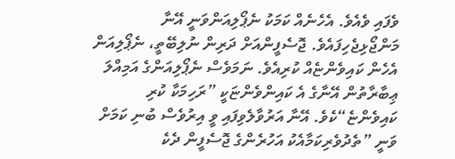ވެފައި ވެއެވެ. އެހެނެއް ކަމަކު ނެޕޯލިއަންވަނީ އޭނާ މަންޖޯޅިޖެހިފައެވެ. ޖޮސެފީންއަށް ދަރިން ނުލިބޭތީ، ނެޕޯލިއަން އެހެން ކައިވެންޏެއް ކުރިއެވެ. ނަމަވެސް ނެޕޯލިއަންގެ އަމިއްލަ ޢިބާރާތުން އޭނާގެ އެ ކައިންވެންޏަކީ ”ރަހިމަކާ ކުރި ކައިވެންޏެ“ކެވެ. އޭނާ އަރުވާލެވިފައި ވީ އިރުވެސް ބުނި ކަމަށް ވަނީ ”ތެދުވެރިކަމާއެކު އަހުރެންގެ ޖޮސެފީން ދެކެ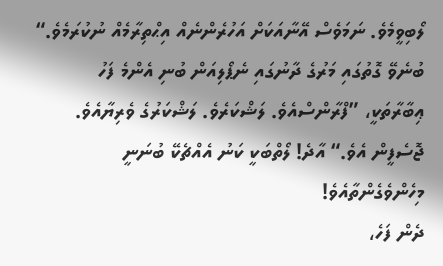ލޯބިވީމެވެ. ނަމަވެސް އޭނާއަކަށް އަހުރެންނެއް އިޙްތިރާމެއް ނުކުރަމެވެ.“ ބުނެވޭ ގޮތުގައި މަރުގެ ދާނުގައި ނެޕޯލިއަން ބުނި އެންމެ ފަހު ޢިބާރާތަކީ، ”ފްރާންސްއެވެ. ލަޝްކަރެވެ. ލަޝްކަރުގެ ވެރިޔާއެވެ. ޖޮސެފީން އެވެ.“ އާދެ! ލޯތްބަކީ ކަނު އެއްޗެކޭ ބުނަނީ މިހެންވެގެންތާއެވެ!
ދެން ފަހެ،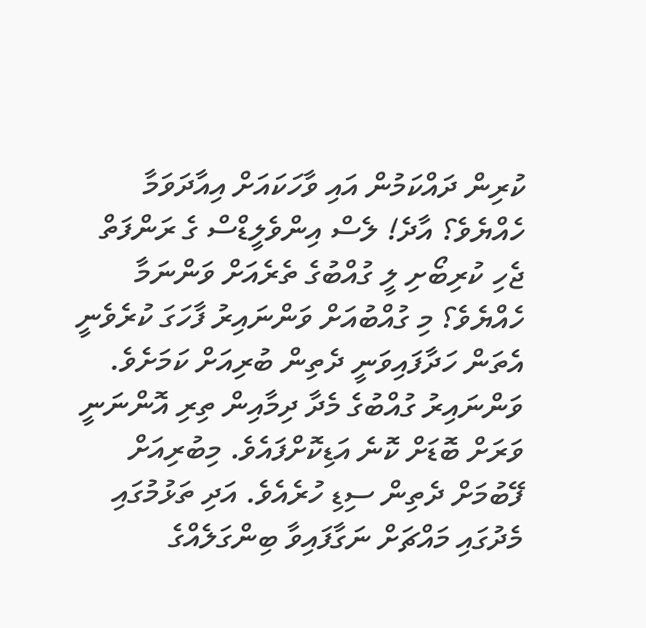ކުރިން ދައްކަމުން އައި ވާހަކައަށް އިއާދަވަމާ ހެއްޔެވެ؟ އާދެ! ލެސް އިންވެލީޑްސް ގެ ރަންފަތް ޖެހި ކުރިބޯށި ލީ ގުއްބުގެ ތެރެއަށް ވަންނަމާ ހެއްޔެވެ؟ މި ގުއްބުއަށް ވަންނައިރު ފާހަގަ ކުރެވެނީ އެތަން ހަދާފައިވަނީ ދެތިން ބުރިއަށް ކަމަށެވެ. ވަންނައިރު ގުއްބުގެ މެދާ ދިމާއިން ތިރި އޮންނަނީ ވަރަށް ބޮޑަށް ކޮނެ އަޑިކޮށްފައެވެ. މިބުރިއަށް ފޭބުމަށް ދެތިން ސިޑި ހުރެއެވެ. އަދި ތަޅުމުގައި މެދުގައި މައްޗަށް ނަގާފައިވާ ބިންގަލެއްގެ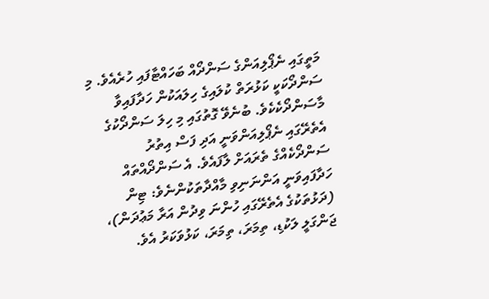މަތީގައި ނެޕޯލިއަންގެ ސަންދޯއް ބަހައްޓާފައި ހުރެއެވެ. މި ސަންދޯކަކީ ކަޅުރަތް ކުލައިގެ ހިލައަކުން ހަދާފައިވާ މާސަންދޯކެކެވެ. ބުނެވޭ ގޮތުގައި މި ހިލަ ސަންދޯކުގެ އެތެރޭގައި ނެޕޯލިއަންވަނީ އަދި ފަސް އިތުރު ސަންދޯކެއްގެ ތެރައަށް ލާފައެވެ. އެ ސަންދޯއްތައް ހަދާފައިވަނީ އަންނަނިވި މާއްދާތަކުންނެވެ: ޓިން (ދަޅުތަކުގެ އެތެރޭގައި ހުންނަ ވިދުން އަރާ މަޢުދަން)، ޖަންގަލީ ލަކުޑި، ތިމަރަ، ތިމަރަ، ކަޅުވަކަރު އެވެ.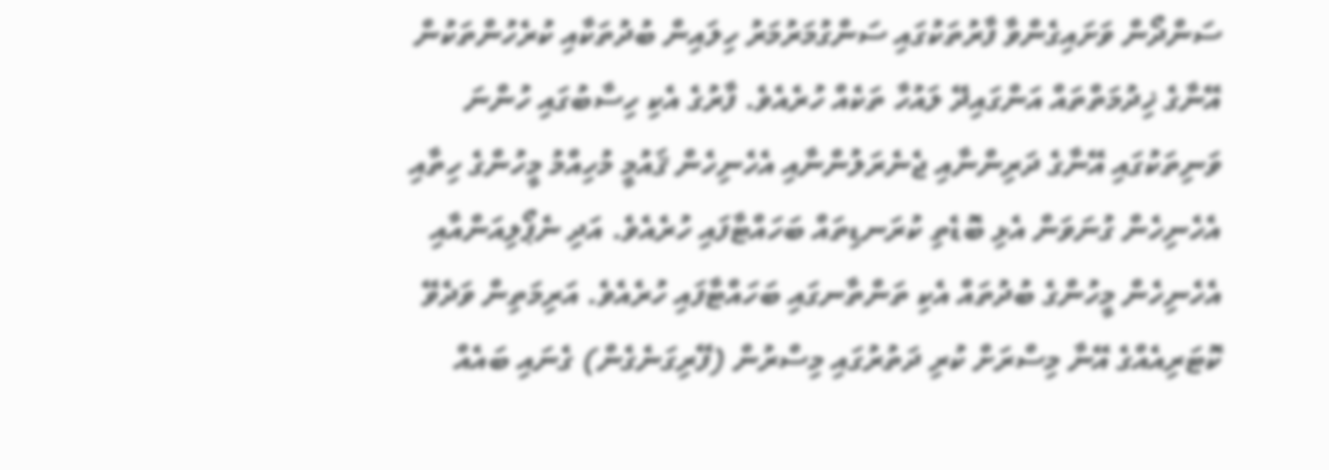ސަންދޯން ވަށައިގެންވާ ފާރުތަކުގައި ސަންގުމަރުމަރު ހިލައިން ބުދުތަކާއި ކުރެހުންތަކުން އޭނާގެ ޚިދުމަތްތައް އަންގައިދޭ ލައުހާ ތަކެއް ހުރެއެވެ. ފާރުގެ އެކި ހިސާބުގައި ހުންނަ ވަނިތަކުގައި އޭނާގެ ދަރިންނާއި ޖެނެރަލުންނާއި އެހެނިހެން ޤައުމީ މުހިއްމު މީހުންގެ ހިތާއި އެހެނިހެން ގުނަވަން އެޅި ބޮޑެތި ކުރަނޑިތައް ބަހައްޓާފައި ހުރެއެވެ. އަދި ނެޕޯލިއަންއާއި އެހެނިހެން މީހުންގެ ބުދުތައް އެކި ތަންތާނގައި ބަހައްޓާފައި ހުރެއެވެ. އަރިމަތިން ވަދެވޭ ކޮޓަރިއެއްގެ އޭނާ މިސްރަށް ކުރި ދަތުރުގައި މިސްރުން (ފޭރިގަނެގެން) ގެނައި ބައެއް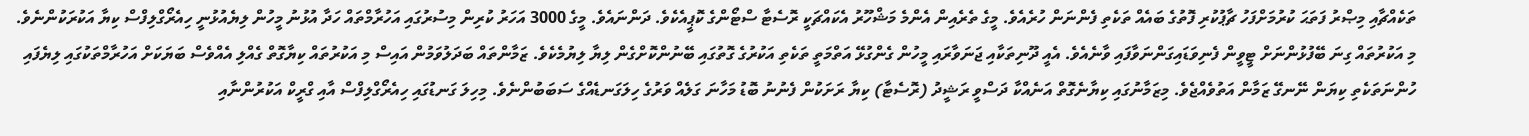ތަކެއްޗާއި މިޞްރު ފަތަޙަ ކުރުމަށްފަހު ޗާޕުކުރި ފޮތުގެ ބައެއް ތަކެތި ފެންނަން ހުރެއެވެ. މީގެ ތެރެއިން އެންމެ މަޝްހޫރު އެކައްޗަކީ ރޮސެޓާ ސްޓޯންގެ ކޮޕީއެކެވެ. ދަންނައެވެ. މީގެ 3000 އަހަރު ކުރިން މިސުރުގައި އަހުރާމްތައް ހަދާ އުޅުނު މީހުން ލިޔެއުޅުނީ ހިއެރޯގްލިފްސް ކިޔާ އަކުރަކުންނެވެ. މި އަކުރުތައް ގިނަ ބޭފުޅުންނަށް ޓީވީން ފެނިވަޑައިގަންނަވާފައި ވާނެއެވެ. އެއީ ދޫނިތަކާއި ޖަނަވާރައި މީހުން ގެންގުޅޭ އަތްމަތީ ތަކެތި އަކުރުގެ ގޮތުގައި ބޭނުންކޮށްގެން ލިޔާ ލިޔުމެކެވެ. ޒަމާންތައް ބަދަލުވަމުން އައިސް މި އަކުރުތައް ކިޔާގޮތް ގެއްލި އެއްވެސް ބަޔަކަށް އަހުރާމްތަކުގައި ލިޔެފައި ހުންނަތަކެތި ކިޔަން ނޭނގޭ ޒަމާން އަތުވެއްޖެވެ. މިޒަމާނުގައި ކިޔާނެގޮތް އަނެއްކާ ދަސްވީ ރަޝީދު (ރޮސެޓާ) ކިޔާ ރަށަކުން ފެނުނު ބޮޑު މަހާނަ ގަލެއް ވަރުގެ ހިލަގަނޑެއްގެ ސަބަބުންނެވެ. މިހިލަ ގަނޑުގައި ހިއެރޯގްލިފްސް އާއި ގްރީކް އަކުރުންނާއި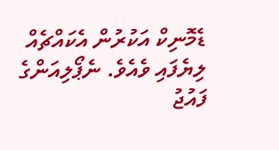ޑެމޮނިކް އަކުރުން އެކައްޗެއް ލިޔެފައި ވެއެވެ. ނެޕޯލިއަންގެ ފައުޖު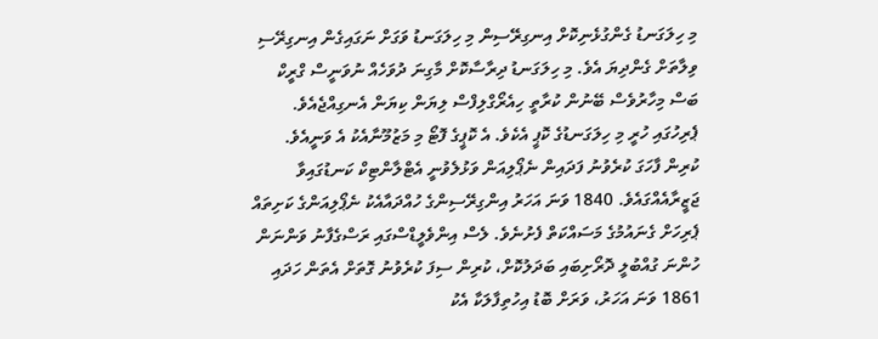މި ހިލަގަނޑު ގެންގުޅެނިކޮށް އިނގިރޭސިން މި ހިލަގަނޑު ވަގަށް ނަގައިގެން އިނގިރޭސި ވިލާތަށް ގެންދިޔަ އެވެ. މި ހިލަގަނޑު ދިރާސާކޮށް މާގިނަ ދުވަހެއް ނުވަނީސް ގްރީކް ބަސް މިހާރުވެސް ބޭނުން ކުރާތީ ހިއެރޯގްލިފްސް ލިޔަން ކިޔަން އެނގިއްޖެއެވެ. ޕެރިހުގައި ހުރީ މި ހިލަގަނޑުގެ ކޮޕީ އެކެވެ. އެ ކޮޕީގެ ފޮޓޯ މި މަޒުމޫނާއެކު އެ ވަނީއެވެ. ކުރިން ފާހަގަ ކުރެވުނު ފަދައިން ނެޕޯލިއަން ވަޅުލެވުނީ އެޓްލާންޓިކް ކަނޑުގައިވާ ޖަޒީރާއެއްގައެވެ. 1840 ވަނަ އަހަރު އިންގިރޭސިންގެ ހުއްދައާއެކު ނެޕޯލިއަންގެ ކަށިތައް ޕެރިހަށް ގެނައުމުގެ މަސައްކަތް ފެށުނެވެ. ލެސް އިންވެލީޑްސްގައި ރަސްގެފާނު ވަންނަން ހުންނަ ގުއްބުލީ ދޮރޯށިބައި ބަދަލުކޮށް، ކުރިން ސިފަ ކުރެވުނު ގޮތަށް އެތަން ހަދައި 1861 ވަނަ އަހަރު، ވަރަށް ބޮޑު އިހުތިފާލަކާ އެކު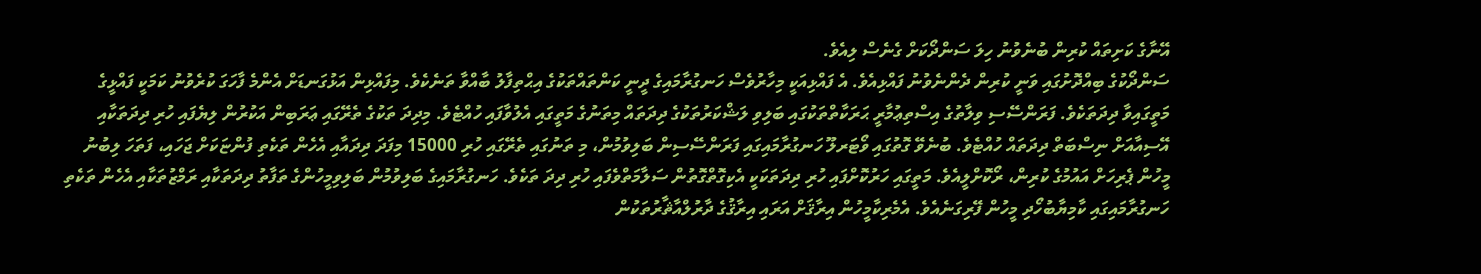އޭނާގެ ކަށިތައް ކުރިން ބުނެވުނު ހިލަ ސަންދޯކަށް ގެނެސް ލިއެވެ.
ސަންދޯކުގެ ބިއްދޮށުގައި ވަނީ ކުރިން ދެންނެވުނު ފައްޅިއެވެ. އެ ފައްޅިއަކީ މިހާރުވެސް ހަނގުރާމައިގެ ދީނީ ކަންތައްތަކުގެ އިޙްތިފާލު ބާއްވާ ތަނެކެވެ. މިފައްޅިން އަޅުގަނޑަށް އެންމެ ފާހަގަ ކުރެވުނު ކަމަކީ ފައްޅީގެ މަތީގައިވާ ދިދަތަކެވެ. ފަރަންސޭސި ވިލާތުގެ އިސްތިޢުމާރީ ޙަރަކާތްތަކުގައި ބަލިވި ލަޝްކަރުތަކުގެ ދިދަތައް މިތަނުގެ މަތީގައި އެލުވާފައި ހުއްޓެވެ. މިދިދަ ތަކުގެ ތެރޭގައި ޢަރަބިން އަކުރުން ލިޔެފައި ހުރި ދިދަތަކާއި އޭސިއާއަށް ނިސްބަތް ދިދަތައް ހުއްޓެވެ. ބުނެވޭ ގޮތުގައި ވޯޓަރލޫ ހަނގުރާމައިގައި ފަރަންސޭސިން ބަލިވުމުން، މި ތަނުގައި ތެރޭގައި ހުރި 15000 މިފަދަ ދިދައާއި އެހެން ތަކެތި ފުންޏަކަށް ޖަހައި، ފަތަހަ ލިބުނު މީހުން ޕެރިހަށް އައުމުގެ ކުރިން، ރޯކޮށްލީއެވެ. މަތީގައި ހަރުކޮށްފައި ހުރި ދިދަތަކަކީ އެކިގޮތްގޮތުން ސަލާމަތްވެފައި ހުރި ދިދަ ތަކެވެ. ހަނގުރާމައިގެ ބަލިވުމުން ބަލިވިމީހުންގެ ތަފާތު ދިދަތަކާއި ރަމްޒުތަކާއި އެހެން ތަކެތި ހަނގުރާމައިގައި ކާމިޔާބުހޯދި މީހުން ފޭރިގަނެއެވެ. އެމެރިކާމީހުން އިރާޤަށް އަރައި އިރާޤުގެ ދާރުލްއާޘާރުތަކުން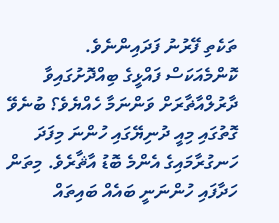ތަކެތި ފޭރުނު ފަދައިންނެވެ.
ކޮންމެއަކަސް ފައްޅީގެ ބިއްދޮށުގައިވާ ދާރުލްއާޡާރަށް ވަންނަމާ ހެއްޔެވެ؟ ބުނެވޭ ގޮތުގައި މިއީ ދުނިޔޭގައި ހުންނަ މިފަދަ ހަނގުރާމައިގެ އެންމެ ބޮޑު އާޘާރެވެ. މިތަން ހަދާފައި ހުންނަނީ ބައެއް ބައިތައް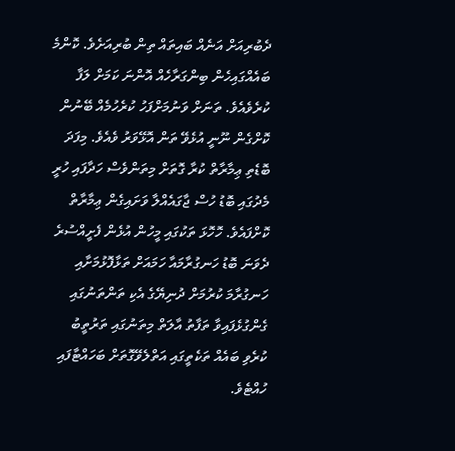ދެބުރިއަށް އަނެއް ބައިތައް ތިން ބުރިއަށެވެ. ކޮންމެ ބައެއްގައިހެން ބިންގަރާހެއް އޮންނަ ކަމަށް ލަފާ ކުރެވެއެވެ. ތަނަށް ވަނުމަށްފަހު ކުރެހުމެއް ބޭނުން ކޮށްގެން ނޫނީ އުޅެވޭ ތަން އޮޅޭވަރު ވެއެވެ. މިފަދަ ބޮޑެތި ޢިމާރާތް ކުރާ ގޮތަށް މިތަންވެސް ހަދާފައި ހުރީ މެދުގައި ބޮޑު ހުސް ޖާގައެއްލާ ވަށައިގެން ޢިމާރާތް ކޮށްފައެވެ. ހޮހޮޅަ ތަކުގައި މީހުން އުޅެން ފެށީއްސުރެ ދެވަނަ ބޮޑު ހަނގުރާމައާ ހަމައަށް ތަޅާފޮޅުމަށާއި ހަނގުރާމަ ކުރުމަށް ދުނިޔޭގެ އެކި ތަންތަނުގައި ގެންގުޅެފައިވާ ތަފާތު އާލަތް މިތަނުގައި ތަރުތީބު ކުރެވި ބައެއް ތަކެތީގައި އަތްލެވޭގޮތަށް ބަހައްޓާފައި ހުއްޓެވެ.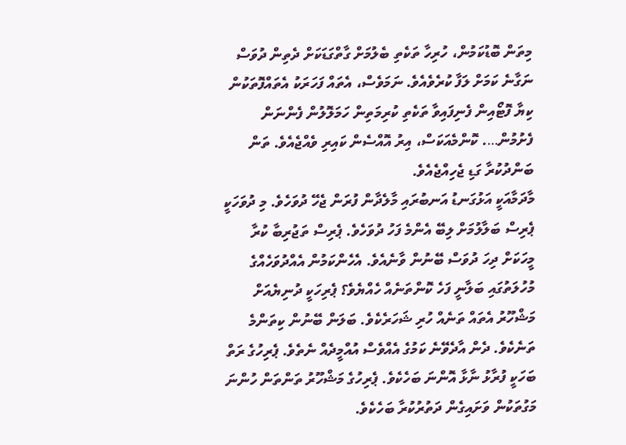މިތަން ބޮޑުކަމުން، ހުރިހާ ތަކެތި ބެލުމަށް ގާތްގަޑަކަށް ދެތިން ދުވަސް ނަގާނެ ކަމަށް ލަފާ ކުރެވެއެވެ. ނަމަވެސް، އެތައް ފަހަރަކު އެތައްފޮތަކުން ކިޔާ ފޮޓޯއިން ފެނިފައިވާ ތަކެތި ކުރިމަތިން ހަމަލޮލުން ފެންނަން ފެށުމުން…. ކޮންމެއަކަސް، އިރު އޮއްސެން ކައިރި ވެއްޖެއެވެ. ތަން ބަންދުކުރާ ގަޑި ޖެހިއްޖެއެވެ.
މާދަމާއަކީ އަޅުގަނޑު އަނބުރައި މާލެދާން ފުރަން ޖެހޭ ދުވަހެވެ. މި ދުވަހަކީ ޕެރިސް ބަލާލުމަށް ލިބޭ އެންމެ ފަހު ދުވަހެވެ. ޕެރިސް ތަޖުރިބާ ކުރާ މީހަކަށް ދިހަ ދުވަސް ބޭނުން ވާނެއެވެ. އެހެންކަމުން އެއްދުވަހެއްގެ މުހުލަތުގައި ބަލާނީ ފަހެ ކޮންތަނެއް ހެއްޔެވެ؟ ޕެރިހަކީ ދުނިޔެއަށް މަޝްހޫރު އެތައް ތަނެއް ހުރި ޝަހަރެކެވެ. ބަލަން ބޭނުން ކިތަންމެ ތަނެކެވެ. ދެން އާދެވޭނެ ކަމުގެ އެއްވެސް އުއްމީދެއް ނެތެވެ. ޕެރިހުގެ ރަތް ބަހަކީ ފުރާޅު ނާޅާ އޮންނަ ބަހެކެވެ. ޕެރިހުގެ މަޝްހޫރު ތަންތަން ހުންނަ މަގުތަކުން ވަށައިގެން ދަތުރުކުރާ ބަހެކެވެ.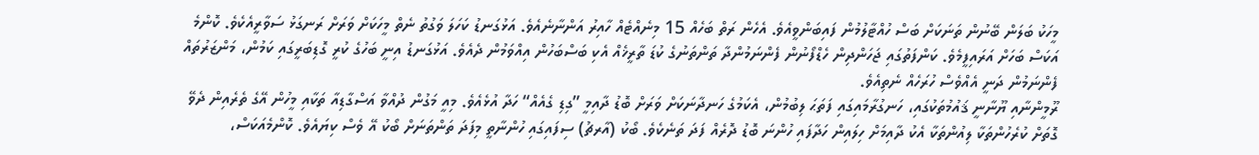މީހަކު ބަލަން ބޭނުން ތަނަކަށް ބަސް ހުއްޓާލުމުން ފައިބަންވީއެވެ. އެހެން ރަތް ބަހެއް 15 މިނެއްޓެއް ހާއިރު އަންނާނެއެވެ. އަޅުގަނޑު ކަހަލަ ވަގުތު ނެތް މީހަކަށް ވަރަށް ރަނގަޅު ސަވާރީއެކެވެ. ކޮންމެ އަކަސް ބަހަށް އަރައިފީމެވެ. ކަންފަތުގައި ޖަހަންދިން ހެޑްފޯނުން ފެންނަމުންދާ ތަންތަނުގެ ކުޑަ ތާރީޚެއް އެކި ބަސްބަހުން އިއްވަމުން ދެއެވެ. އަޅުގަނޑު އިނީ ބަހުގެ ކުރީ ގޮޑިބަރީގައި ކަމުން، މަންޒަރުތައް ފެންނަމުން ދަނީ އެއްވެސް ހުރަހެއް ނެތިއެވެ.
ރޫމީންނާއި ޔޫނާނީ ޤައުމުތަކުގައި، ހަނގުރާމައިގައި ފަތަޙަ ލިބުމުން، އެކަމުގެ ހަނދާނަކަށް ވަރަށް ބޮޑު ދާއިމީ ”ގިޑި ގެއެއް“ ހަދާ އުޅެއެވެ. މިއީ މަގުން ދުއްވާ އަސްގާޑިއާ ތަކާއި މީހުން އޭގެ ތެރެއިން ދެވޭ ގޮތަށް ކުރެހުންތަކާ ލިއުންތަކާ އެކު ދާއިމަށް ހިލައިން ހަދާފައި ހުންނަ ބޮޑު ދޮރެއް ފަދަ ތަނެކެވެ. ބޯކު (އާރޗު) ސިފައިގައި ހުންނާތީ މިފަދަ ތަންތަނަށް ބޯކު އޭ ވެސް ކިޔައެވެ. ކޮންމެއަކަސް،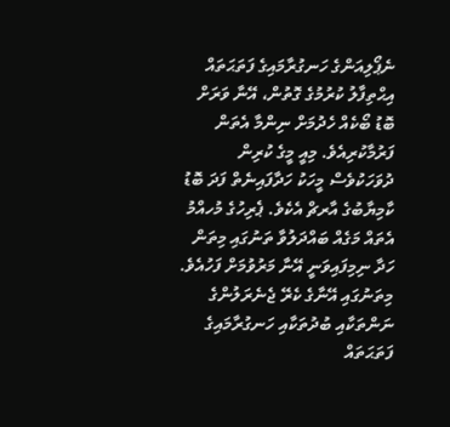ނެޕޯލިއަންގެ ހަނގުރާމައިގެ ފަތަޙަތައް އިޙްތިފާލު ކުރުމުގެ ގޮތުން، އޭނާ ވަރަށް ބޮޑު ބޯކެއް ހެދުމަށް ނިންމާ އެތަން ފަރުމާކުރިއެވެ. މިއީ މީގެ ކުރިން ދުވަހަކުވެސް މީހަކު ހަދާފައިނެތް ފަދަ ބޮޑު ކާމިޔާބުގެ އާރޗް އެކެވެ. ޕެރިހުގެ މުހއްމު އެތައް މަގެއް ބައްދަލުވާ ތަނުގައި މިތަން ހަދާ ނިމިފައިވަނީ އޭނާ މަރުވުމަށް ފަހުއެވެ. މިތަނުގައި އޭނާގެ ކެރޭ ޖެނެރަލުންގެ ނަންތަކާއި ބުދުތަކާއި ހަނގުރާމައިގެ ފަތަޙަތައް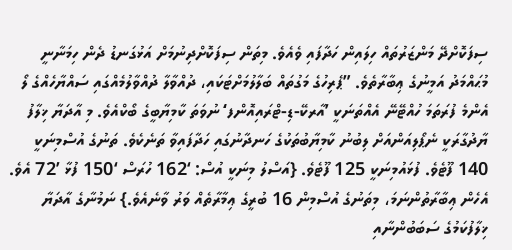ސިފަކޮށްދޭ މަންޒަރުތައް ހިލައިން ހަދާފައި ވެއެވެ. މިތަން ސިފަކޮށްދިނުމަށް އަޅުގަނޑު ދެން ހިމަނާނީ މުޙައްމަދު އަމީނުގެ ޢިބާރާތެވެ. ”ޕެރިހުގެ މަގުތައް ބަލާލުމަށްޓަކައި، ދުއްވާލާ ދުއްވާލުމެއްގައި ސައްޔާހެއްގެ ލޯ އެންމެ ފުރަތަމަ ހުއްޓޭނޭ އެއްތަނަކީ ’އާރކޭ-ޑި-ޓްރައިއޮންފʻ ނުވަތަ ކާމިޔާބީގެ ބޯކްއެވެ. މި އާދަޔާ ޚިލާފު ޔާދުގާރަކީ ނެޕޯލިއަންއަށް ލިބުނު ކާމިޔާބުތަކުގެ ހަނދާނުގައި ހަދާފައިވާ ތަނެކެވެ. ތަނުގެ އުސްމިނަކީ 140 ފޫޓެވެ. ފުޅައުމިނަކީ 125 ފޫޓެވެ. {އަސްލު މިނަކީ އުސް: ‘162 ހުރަސް ‘150 ފުޅާ ’72 އެވެ. އެހެން ޢިބާރާތުންނަމަ، މިތަނުގެ އުސްމިން 16 ބުރީގެ ޢިމާރާތެއް ވަރު ވާނެއެވެ.} ނަމުނާގެ އާދަޔާ ޚިލާފުކަމުގެ ސަބަބުންނާއި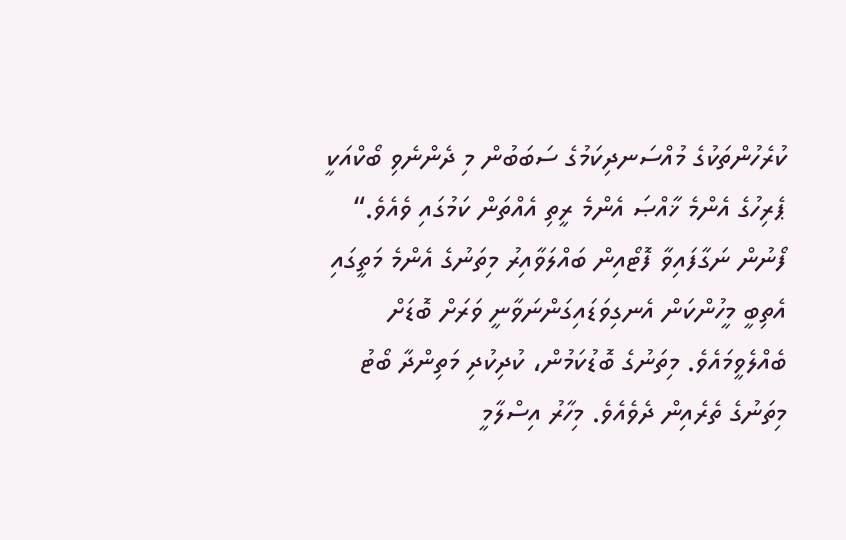ކުރެހުންތަކުގެ މުއްސަނދިކަމުގެ ސަބަބުން މި ދެންނެވި ބޯކްއަކީ ޕެރިހުގެ އެންމެ ޚާއްޞަ އެންމެ ރީތި އެއްތަން ކަމުގައި ވެއެވެ.“ ފޯނުން ނަގާފައިވާ ފޮޓޯއިން ބައްލަވާއިރު މިތަނުގެ އެންމެ މަތީގައި އެތިބީ މީހުންކަން އެނގިވަޑައިގަންނަވާނީ ވަރަށް ބޮޑަށް ބެއްލެވީމައެވެ. މިތަނުގެ ބޮޑުކަމުން، ކުދިކުދި މަތިންދާ ބޯޓު މިތަނުގެ ތެރެއިން ދެވެއެވެ. މިހާރު އިސްލާމީ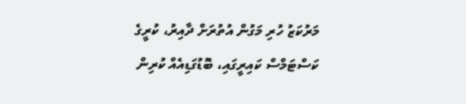މަރުކަޒު ހުރި މަގުން އުތުރަށް ދާއިރު، ކުރީގެ ކަސްޓަމްސް ކައިރީގައި، ބޮޑުގަޑިއެއް ކުރިން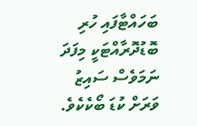ބަހައްޓާފައި ހުރި ބޮޑުދޮރާއްޓަކީ މިފަދަ ނަމަވެސް ސައިޒު ވަރަށް ކުޑަ ބޯކެކެވެ.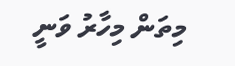މިތަން މިހާރު ވަނީ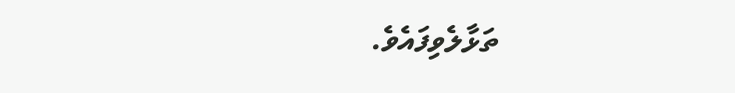ތަޅާލެވިފައެވެ.